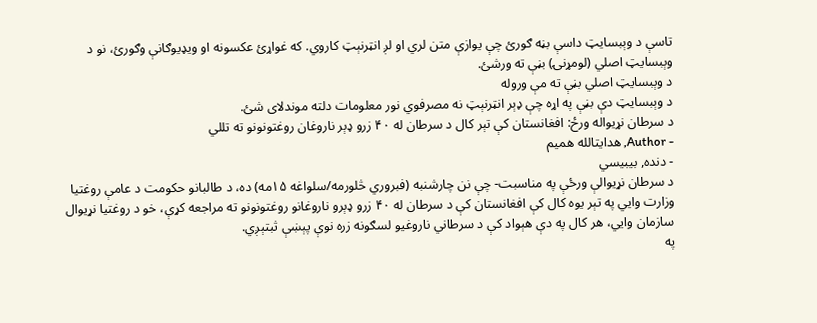تاسې د وېبسایټ داسې بڼه ګورئ چې یوازې متن لري او لږ انټرنېټ کاروي. که غواړئ عکسونه او ویډیوګانې وګورئ، نو د وېبسایټ اصلي (لومړنۍ) بڼې ته ورشئ.
د وېبسایټ اصلي بڼې ته مې وروله
د وېبسایټ دې بڼې په اړه چې ډېر انټرنېټ نه مصرفوي نور معلومات دلته موندلای شئ.
د سرطان نړیواله ورځ: افغانستان کې تېر کال د سرطان له ۴۰ زرو ډېر ناروغان روغتونونو ته تللي
- Author, هدایتالله همیم
- دنده, بيبيسي
د سرطان نړیوالې ورځې په مناسبت- چې نن چارشنبه (فبروري څلورمه/سلواغه ۱۵مه) ده، د طالبانو حکومت د عامې روغتیا وزارت وايي په تېر یوه کال کې افغانستان کې د سرطان له ۴۰ زرو ډېرو ناروغانو روغتونونو ته مراجعه کړې، خو د روغتیا نړیوال سازمان وايي، هر کال په دې هېواد کې د سرطاني ناروغیو لسګونه زره نوې پېښې ثبتېږي.
په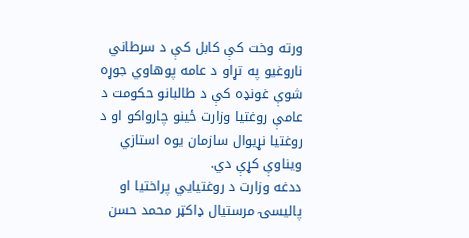ورته وخت کې کابل کې د سرطاني ناروغیو په تړاو د عامه پوهاوي جوړه شوې غونډه کې د طالبانو حکومت د عامې روغتیا وزارت ځینو چارواکو او د روغتیا نړیوال سازمان یوه استازي ویناوې کړې دي.
ددغه وزارت د روغتیايي پراختیا او پالیسۍ مرستیال ډاکټر محمد حسن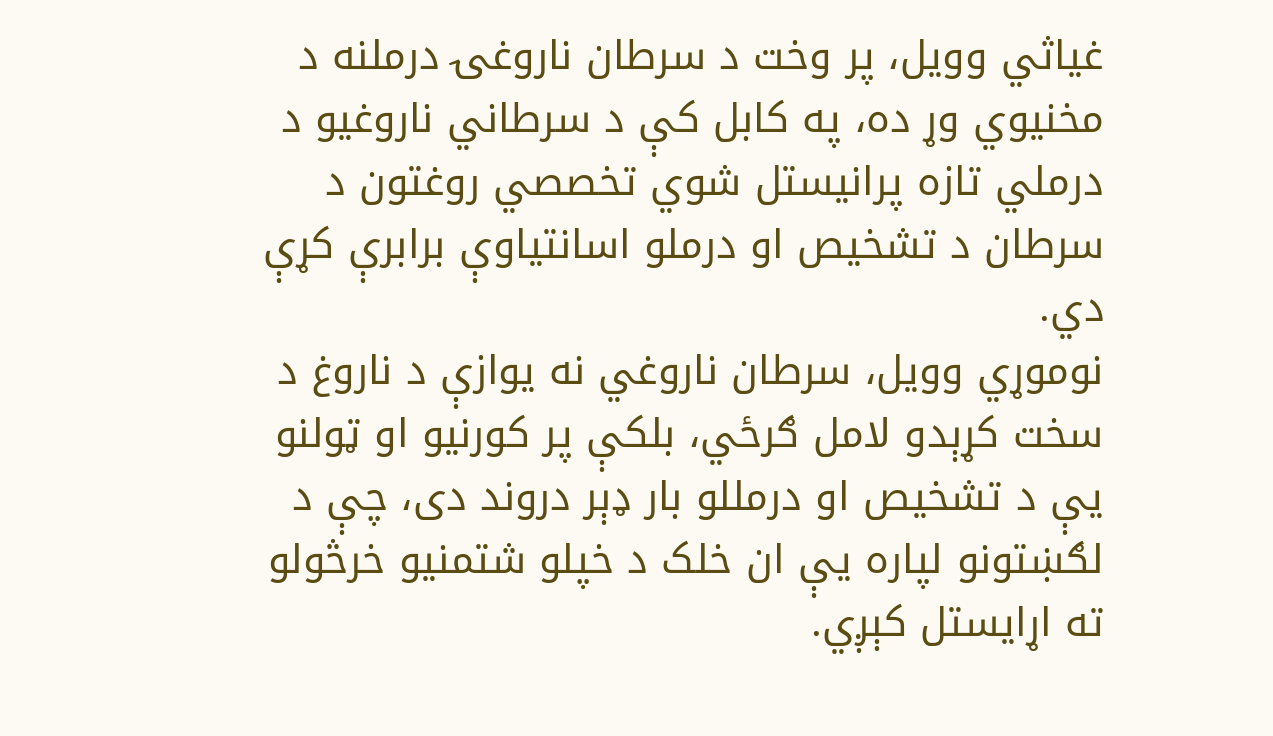غیاثي وویل، پر وخت د سرطان ناروغۍ درملنه د مخنیوي وړ ده، په کابل کې د سرطاني ناروغیو د درملي تازه پرانیستل شوي تخصصي روغتون د سرطان د تشخیص او درملو اسانتیاوې برابرې کړې دي.
نوموړي وویل، سرطان ناروغي نه یوازې د ناروغ د سخت کړېدو لامل ګرځي، بلکې پر کورنیو او ټولنو یې د تشخیص او درمللو بار ډېر دروند دی، چې د لګښتونو لپاره یې ان خلک د خپلو شتمنیو خرڅولو ته اړایستل کېږي.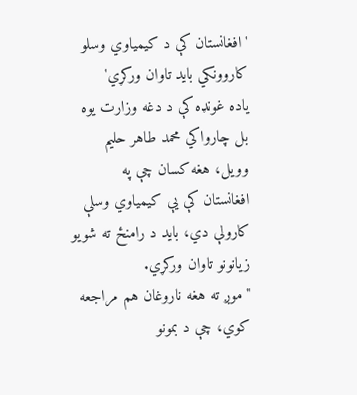'افغانستان کې د کیمیاوي وسلو کاروونکي باید تاوان ورکړي'
یاده غونډه کې د دغه وزارت یوه بل چارواکي محمد طاهر حلیم وویل، هغه کسان چې په افغانستان کې یې کیمیاوي وسلې کارولې دي، باید د رامنځ ته شویو زیانونو تاوان ورکړي.
"موږ ته هغه ناروغان هم مراجعه کوي، چې د بمونو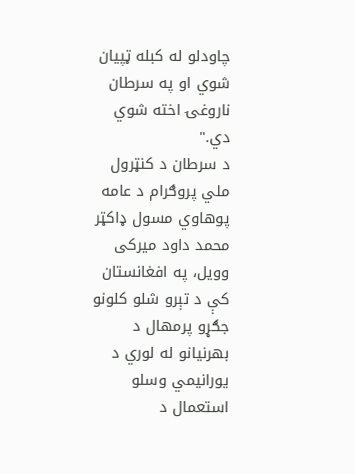چاودلو له کبله ټپیان شوي او په سرطان ناروغۍ اخته شوي دي."
د سرطان د کنټرول ملي پروګرام د عامه پوهاوي مسول ډاکټر محمد داود میرکی وویل، په افغانستان کې د تېرو شلو کلونو جګړو پرمهال د بهرنیانو له لوري د یورانیمي وسلو استعمال د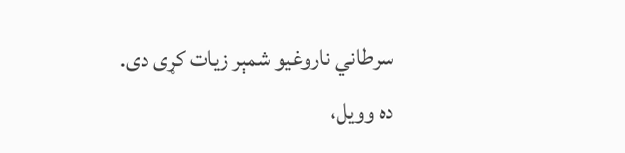سرطاني ناروغیو شمېر زیات کړی دی.
ده وویل،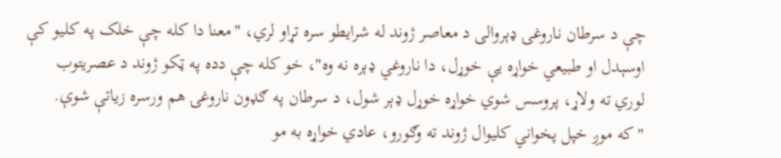چې د سرطان ناروغۍ ډېروالی د معاصر ژوند له شرایطو سره تړاو لري، "معنا دا کله چې خلک په کلیو کې اوسېدل او طبیعي خواړه یې خوړل، دا ناروغي ډېره نه وه"، خو کله چې دده په ټکو ژوند د عصریتوب لوري ته ولاړ، پروسس شوي خواړه خوړل ډېر شول، د سرطان په ګډون ناروغۍ هم ورسره زیاتې شوې.
"که موږ خپل پخواني کلیوال ژوند ته وګورو، عادي خواړه به مو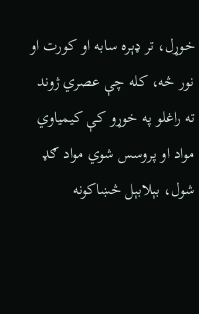خوړل، تر ډېره سابه او کورت او نور څه، کله چې عصري ژوند ته راغلو په خوړو کې کیمیاوي مواد او پروسس شوي مواد ګډ شول، بېلابېل څښاکونه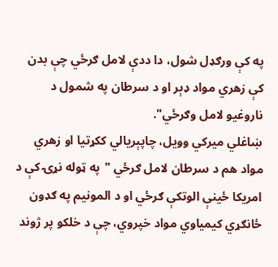په کې ورګډل شول، دا ددې لامل ګرځي چې بدن کې زهري مواد ډېر او د سرطان په شمول د ناروغیو لامل وګرځي".
ښاغلي میرکي وویل، چاپېریالي ککړتیا او زهري مواد هم د سرطان لامل ګرځي "په ټوله نړۍ کې د امریکا ځینې الوتکې ګرځي او د المونیم په ګډون ځانګړي کیمیاوي مواد خپروي، چې د خلکو پر ژوند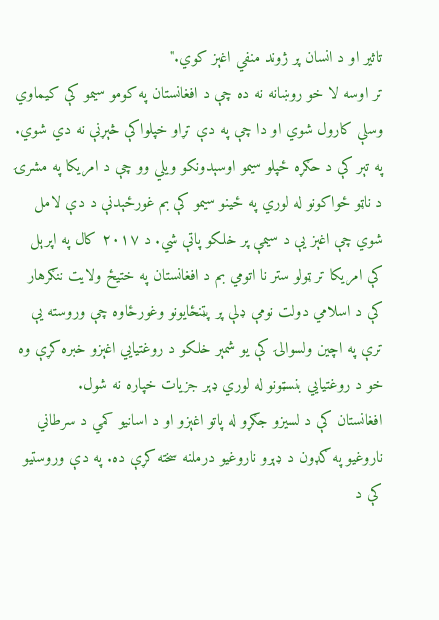تاثیر او د انسان پر ژوند منفي اغېز کوي."
تر اوسه لا خو روښانه نه ده چې د افغانستان په کومو سیمو کې کیماوي وسلې کارول شوي او دا چې په دې تړاو خپلواکې څېړنې نه دي شوي. په تېر کې د حګړه ځپلو سیمو اوسېدونکو ویلي وو چې د امریکا په مشرۍ د ناټو ځواکونو له لوري په ځينو سیمو کې بم غورځېدنې د دې لامل شوي چې اغېز یې د سیمې پر خلکو پاتې شي. د ۲۰۱۷ کال په اپرېل کې امریکا تر ټولو ستر نا اتومي بم د افغانستان په ختیځ ولایت ننګرهار کې د اسلامي دولت نومې ډلې پر پټنځایونو وغورځاوه چې وروسته یې ترې په اچین ولسوالۍ کې یو شمېر خلکو د روغتیايي اغېزو خبره کړې وه خو د روغتیايي بنسټونو له لوري ډېر جزیات خپاره نه شول.
افغانستان کې د لسیزو جګړو له پاتو اغېزو او د اسانیو کمي د سرطاني ناروغیو په ګډون د ډېرو ناروغیو درملنه سخته کړې ده. په دې وروستیو کې د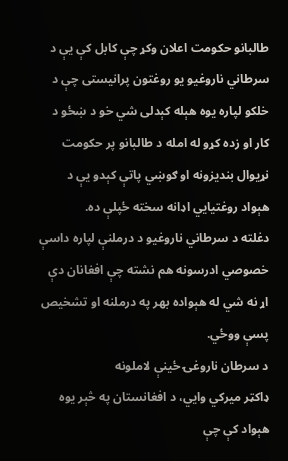طالبانو حکومت اعلان وکړ چې کابل کې یې د سرطاني ناروغیو یو روغتون پرانیستی چې د خلکو لپاره یوه هېله کېدلی شي خو د ښځو د کار او زده کړو له امله د طالبانو پر حکومت نړیوال بندیزونه او ګوښي پاتې کېدو یې د هېواد روغتیايي اډانه سخته ځپلې ده.
دغلته د سرطاني ناروغیو د درملنې لپاره داسې خصوصي ادرسونه هم نشته چې افغانان دې اړ نه شي له هېواده بهر په درملنه او تشخیص پسې ووځي.
د سرطان ناروغۍ ځینې لاملونه
ډاکټر میرکي وايي، د افغانستان په څېر یوه هېواد کې چې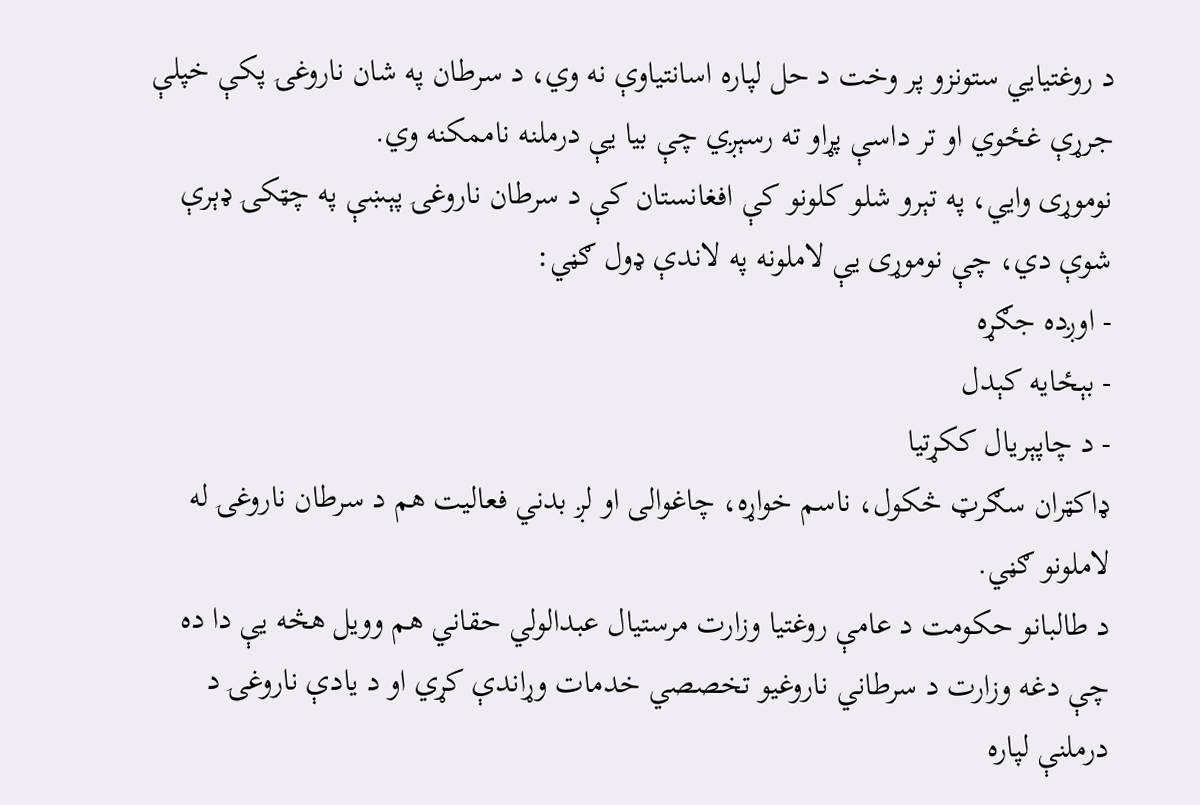د روغتیايي ستونزو پر وخت د حل لپاره اسانتیاوې نه وي، د سرطان په شان ناروغۍ پکې خپلې جرړې غځوي او تر داسې پړاو ته رسېږي چې بیا یې درملنه ناممکنه وي.
نوموړی وايي، په تېرو شلو کلونو کې افغانستان کې د سرطان ناروغۍ پېښې په چټکۍ ډېرې شوې دي، چې نوموړی یې لاملونه په لاندې ډول ګڼي:
- اوږده جګړه
- بېځایه کېدل
- د چاپېریال ککړتیا
ډاکټران سګرټ څکول، ناسم خواړه، چاغوالی او لږ بدني فعالیت هم د سرطان ناروغۍ له لاملونو ګڼي.
د طالبانو حکومت د عامې روغتیا وزارت مرستیال عبدالولي حقاني هم وویل هڅه یې دا ده چې دغه وزارت د سرطاني ناروغیو تخصصي خدمات وړاندې کړي او د یادې ناروغۍ د درملنې لپاره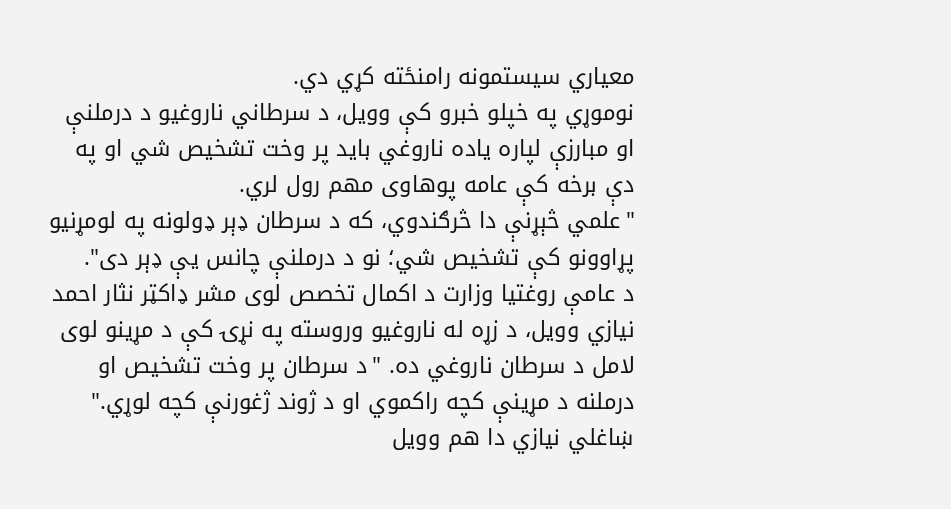معیاري سیستمونه رامنځته کړي دي.
نوموړي په خپلو خبرو کې وویل، د سرطاني ناروغیو د درملنې او مبارزې لپاره یاده ناروغي باید پر وخت تشخیص شي او په دې برخه کې عامه پوهاوی مهم رول لري.
"علمي څېړنې دا څرګندوي، که د سرطان ډېر ډولونه په لومړنیو پړاوونو کې تشخیص شي؛ نو د درملنې چانس یې ډېر دی".
د عامې روغتیا وزارت د اکمال تخصص لوی مشر ډاکټر نثار احمد نیازي وویل، د زړه له ناروغیو وروسته په نړۍ کې د مړینو لوی لامل د سرطان ناروغي ده. "د سرطان پر وخت تشخیص او درملنه د مړینې کچه راکموي او د ژوند ژغورنې کچه لوړي."
ښاغلي نیازي دا هم وویل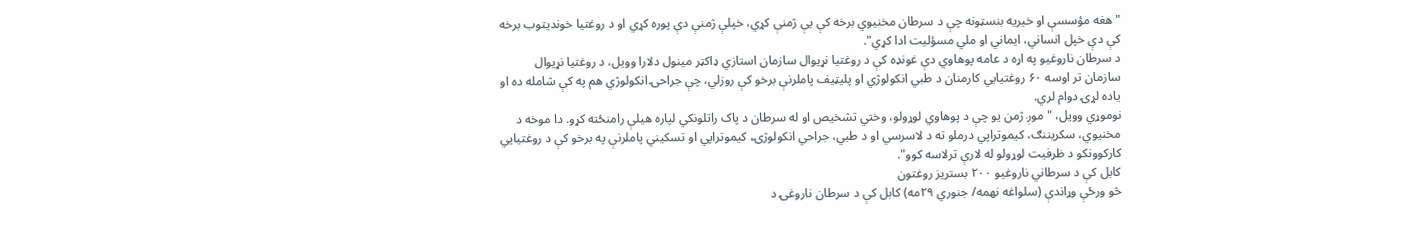"هغه مؤسسې او خیریه بنسټونه چې د سرطان مخنیوي برخه کې یې ژمنې کړي، خپلې ژمنې دې پوره کړي او د روغتیا خوندیتوب برخه کې دې خپل انساني، ایماني او ملي مسؤلیت ادا کړي".
د سرطان ناروغیو په اړه د عامه پوهاوي دې غونډه کې د روغتیا نړیوال سازمان استازي ډاکټر مینول دلارا وویل، د روغتیا نړیوال سازمان تر اوسه ۶۰ روغتیايي کارمنان د طبي انکولوژي او پلیټیف پاملرنې برخو کې روزلي، چې جراحۍ انکولوژي هم په کې شامله ده او یاده لړۍ دوام لري.
نوموړي وویل، "موږ ژمن یو چې د پوهاوي لوړولو، وختي تشخیص او له سرطان د پاک راتلونکي لپاره هیلې رامنځته کړو. دا موخه د مخنیوي، سکریننګ، کیموتراپي درملو ته د لاسرسي او د طبي، جراحي انکولوژۍ، کیموتراپي او تسکیني پاملرنې په برخو کې د روغتیایي کارکوونکو د ظرفیت لوړولو له لارې ترلاسه کوو".
کابل کې د سرطاني ناروغيو ۲۰۰ بستریز روغتون
څو ورځې وړاندې (سلواغه نهمه/ جنوري ۲۹مه) کابل کې د سرطان ناروغۍ د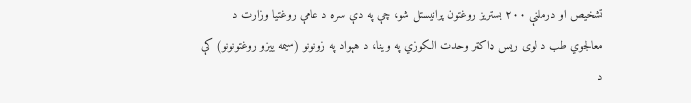تشخیص او درملنې ۲۰۰ بستریز روغتون پرانیستل شو، چې په دې سره د عامې روغتیا وزارت د معالجوي طب د لوی ريس ډاکټر وحدت الکوزي په وینا، د هېواد په زونونو (سیمه ییزو روغتونونو) کې د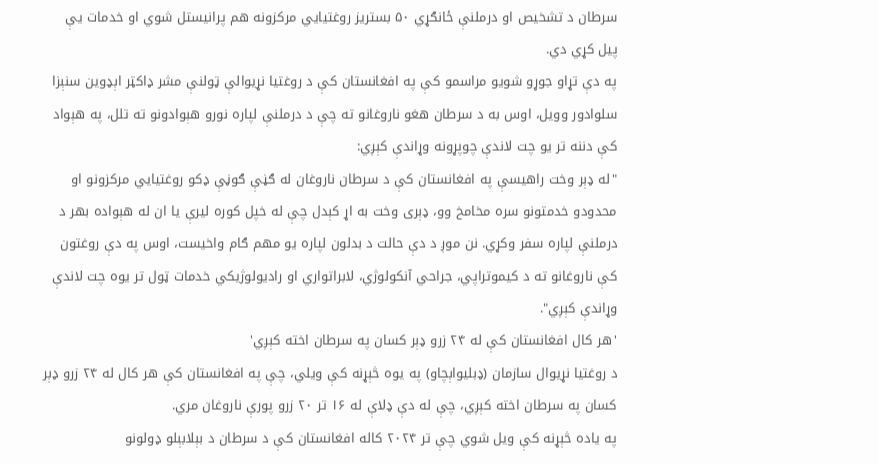سرطان د تشخیص او درملنې ځانګړي ۵۰ بستریز روغتیایي مرکزونه هم پرانیستل شوي او خدمات یې پیل کړي دي.
په دې تړاو جوړو شویو مراسمو کې په افغانستان کې د روغتیا نړیوالې ټولنې مشر ډاکټر اېډوین سنېزا سلوادور وویل، اوس به د سرطان هغو ناروغانو ته چې د درملنې لپاره نورو هېوادونو ته تلل، په هېواد کې دننه تر یو چت لاندې چوپړونه وړاندې کېږي:
"له ډېر وخت راهیسې په افغانستان کې د سرطان ناروغان له ګڼې ګوڼې ډکو روغتیايي مرکزونو او محدودو خدمتونو سره مخامخ وو، ډېری وخت به اړ کېدل چې له خپل کوره ليرې یا ان له هېواده بهر د درملنې لپاره سفر وکړي. نن موږ د دې حالت د بدلون لپاره یو مهم ګام واخیست، اوس په دې روغتون کې ناروغانو ته د کیموتراپي، جراحي آنکولوژي، لابراتواري او رادیولوژیکي خدمات ټول تر یوه چت لاندې وړاندې کېږي".
'هر کال افغانستان کې له ۲۴ زرو ډېر کسان په سرطان اخته کېږي'
د روغتیا نړیوال سازمان (ډبلیواېچاو) په یوه څېړنه کې ویلي، چې په افغانستان کې هر کال له ۲۴ زرو ډېر کسان په سرطان اخته کېږي، چې له دې ډلاې له ۱۶ تر ۲۰ زرو پورې ناروغان مري.
په یاده څېړنه کې ویل شوي چې تر ۲۰۲۴ کاله افغانستان کې د سرطان د بېلابېلو ډولونو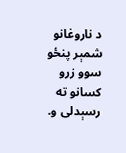د ناروغانو شمېر پنځو سوو زرو کسانو ته رسېدلی و.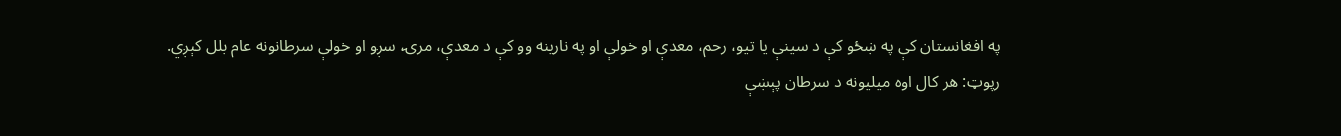په افغانستان کې په ښځو کې د سینې یا تیو، رحم، معدې او خولې او په نارینه وو کې د معدې، مرۍ، سږو او خولې سرطانونه عام بلل کېږي.
رپوټ: هر کال اوه میلیونه د سرطان پېښې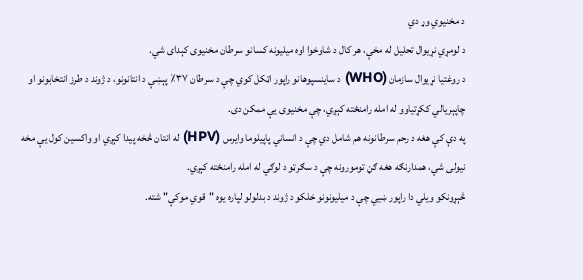د مخنیوي وړ دي
د لومړي نړیوال تحلیل له مخې، هر کال د شاوخوا اوه میلیونه کسانو سرطان مخنیوی کېدای شي.
د روغتیا نړیوال سازمان (WHO) د ساینسپوهانو راپور اټکل کوي چې د سرطان ۳۷٪ پېښې د انتانونو، د ژوند د طرز انتخابونو او چاپېریالي ککړتیاوو له امله رامنځته کېږي، چې مخنیوی یې ممکن دی.
په دې کې هغه د رحم سرطانونه هم شامل دي چې د انساني پاپیلوما وایرس (HPV) له انتان څخه پیدا کېږي او واکسین کول یې مخه نیولی شي، همدارنګه هغه ګڼ تومورونه چې د سګرټو د لوګي له امله رامنځته کېږي.
څېړونکو ویلي دا راپور ښيي چې د میلیونونو خلکو د ژوند د بدلولو لپاره یوه "قوي موکې" شته.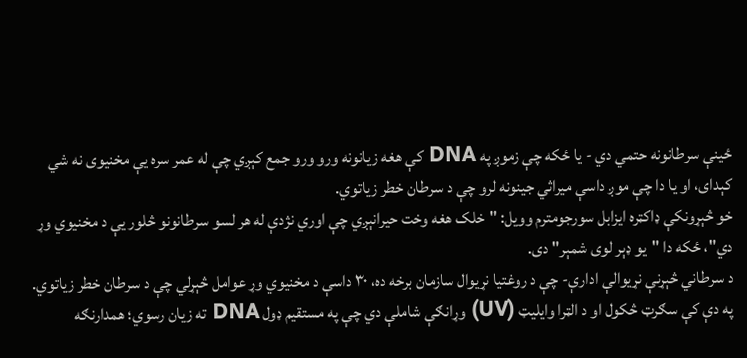ځینې سرطانونه حتمي دي - یا ځکه چې زموږ په DNA کې هغه زیانونه ورو ورو جمع کېږي چې له عمر سره یې مخنیوی نه شي کېدای، او یا دا چې موږ داسې میراثي جینونه لرو چې د سرطان خطر زیاتوي.
خو څېړونکې ډاکټره ایزابل سورجومترم وویل: "خلک هغه وخت حیرانېږي چې اوري نژدې له هر لسو سرطانونو څلور یې د مخنیوي وړ دي"، ځکه دا "یو ډېر لوی شمېر" دی.
د سرطاني څېړنې نړیوالې ادارې- چې د روغتیا نړیوال سازمان برخه ده، ۳۰ داسې د مخنیوي وړ عوامل څېړلي چې د سرطان خطر زیاتوي.
په دې کې سګرټ څکول او د الټرا وایلیټ (UV) وړانګې شاملې دي چې په مستقیم ډول DNA ته زیان رسوي؛ همدارنګه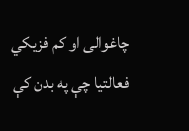چاغوالی او کم فزیکي فعالتیا چې په بدن کې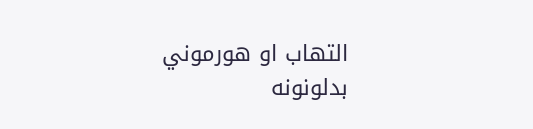التهاب او هورموني بدلونونه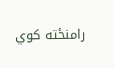رامنځته کوي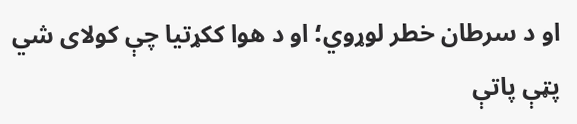او د سرطان خطر لوړوي؛ او د هوا ککړتیا چې کولای شي پټې پاتې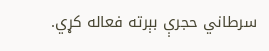سرطاني حجرې بېرته فعاله کړي.